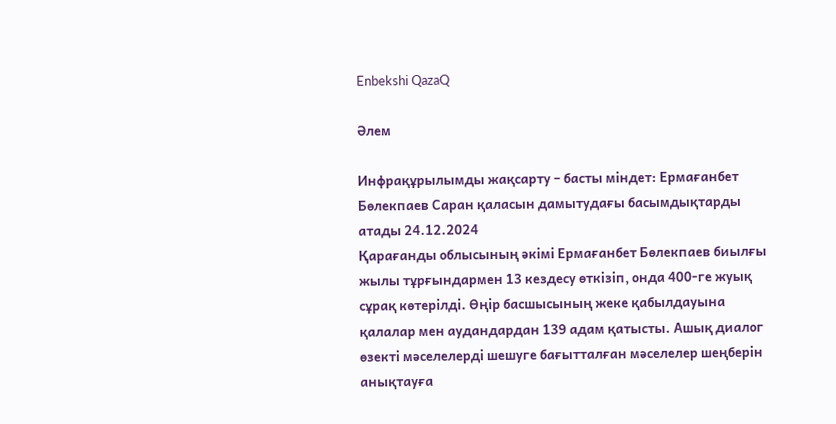Enbekshi QazaQ

Әлем

Инфрақұрылымды жақсарту – басты міндет: Ермағанбет Бөлекпаев Саран қаласын дамытудағы басымдықтарды атады 24.12.2024
Қарағанды облысының әкімі Ермағанбет Бөлекпаев биылғы жылы тұрғындармен 13 кездесу өткізіп, онда 400-ге жуық сұрақ көтерілді. Өңір басшысының жеке қабылдауына қалалар мен аудандардан 139 адам қатысты. Ашық диалог өзекті мәселелерді шешуге бағытталған мәселелер шеңберін анықтауға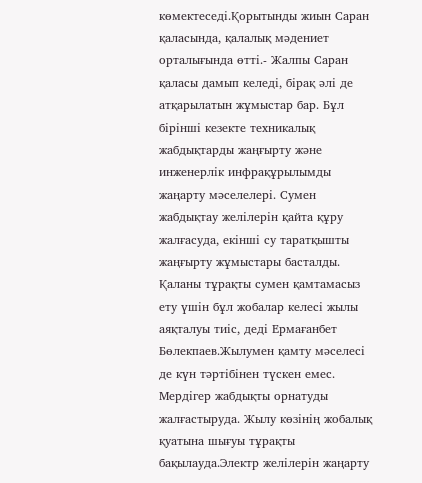көмектеседі.Қорытынды жиын Саран қаласында, қалалық мәдениет орталығында өтті.- Жалпы Саран қаласы дамып келеді, бірақ әлі де атқарылатын жұмыстар бар. Бұл бірінші кезекте техникалық жабдықтарды жаңғырту және инженерлік инфрақұрылымды жаңарту мәселелері. Сумен жабдықтау желілерін қайта құру жалғасуда, екінші су таратқышты жаңғырту жұмыстары басталды. Қаланы тұрақты сумен қамтамасыз ету үшін бұл жобалар келесі жылы аяқталуы тиіс, деді Ермағанбет Бөлекпаев.Жылумен қамту мәселесі де күн тәртібінен түскен емес. Мердігер жабдықты орнатуды жалғастыруда. Жылу көзінің жобалық қуатына шығуы тұрақты бақылауда.Электр желілерін жаңарту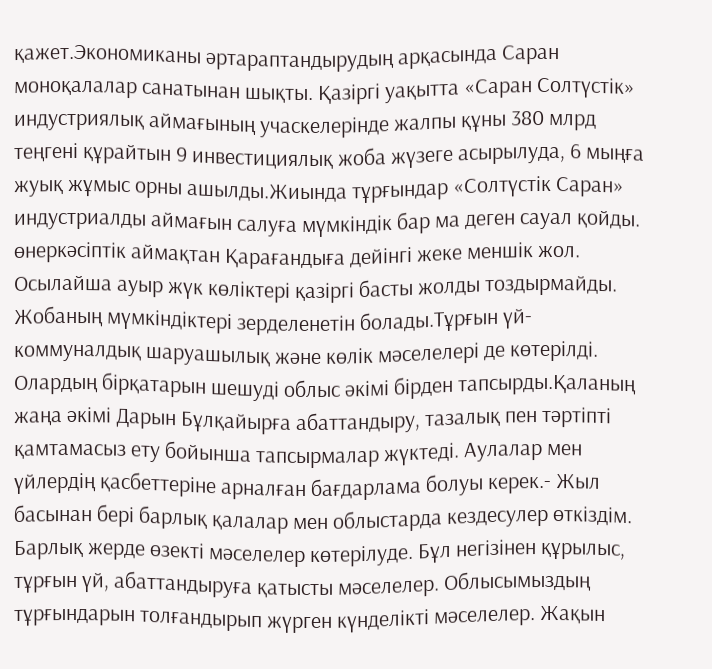қажет.Экономиканы әртараптандырудың арқасында Саран моноқалалар санатынан шықты. Қазіргі уақытта «Саран Солтүстік» индустриялық аймағының учаскелерінде жалпы құны 380 млрд теңгені құрайтын 9 инвестициялық жоба жүзеге асырылуда, 6 мыңға жуық жұмыс орны ашылды.Жиында тұрғындар «Солтүстік Саран» индустриалды аймағын салуға мүмкіндік бар ма деген сауал қойды. өнеркәсіптік аймақтан Қарағандыға дейінгі жеке меншік жол. Осылайша ауыр жүк көліктері қазіргі басты жолды тоздырмайды. Жобаның мүмкіндіктері зерделенетін болады.Тұрғын үй-коммуналдық шаруашылық және көлік мәселелері де көтерілді. Олардың бірқатарын шешуді облыс әкімі бірден тапсырды.Қаланың жаңа әкімі Дарын Бұлқайырға абаттандыру, тазалық пен тәртіпті қамтамасыз ету бойынша тапсырмалар жүктеді. Аулалар мен үйлердің қасбеттеріне арналған бағдарлама болуы керек.- Жыл басынан бері барлық қалалар мен облыстарда кездесулер өткіздім. Барлық жерде өзекті мәселелер көтерілуде. Бұл негізінен құрылыс, тұрғын үй, абаттандыруға қатысты мәселелер. Облысымыздың тұрғындарын толғандырып жүрген күнделікті мәселелер. Жақын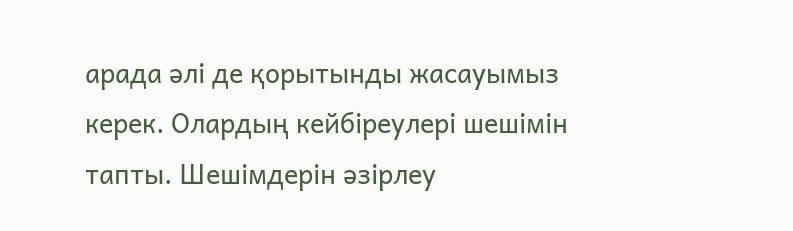арада әлі де қорытынды жасауымыз керек. Олардың кейбіреулері шешімін тапты. Шешімдерін әзірлеу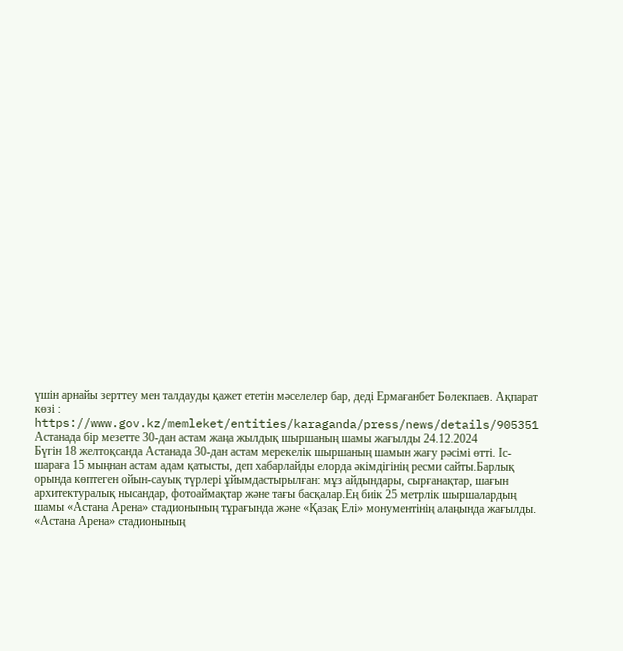үшін арнайы зерттеу мен талдауды қажет ететін мәселелер бар, деді Ермағанбет Бөлекпаев. Ақпарат көзі : https://www.gov.kz/memleket/entities/karaganda/press/news/details/905351
Астанада бір мезетте 30-дан астам жаңа жылдық шыршаның шамы жағылды 24.12.2024
Бүгін 18 желтоқсанда Астанада 30-дан астам мерекелік шыршаның шамын жағу рәсімі өтті. Іс-шараға 15 мыңнан астам адам қатысты, деп хабарлайды елорда әкімдігінің ресми сайты.Барлық орында көптеген ойын-сауық түрлері ұйымдастырылған: мұз айдындары, сырғанақтар, шағын архитектуралық нысандар, фотоаймақтар және тағы басқалар.Ең биік 25 метрлік шыршалардың шамы «Астана Арена» стадионының тұрағында және «Қазақ Елі» монументінің алаңында жағылды. «Астана Арена» стадионының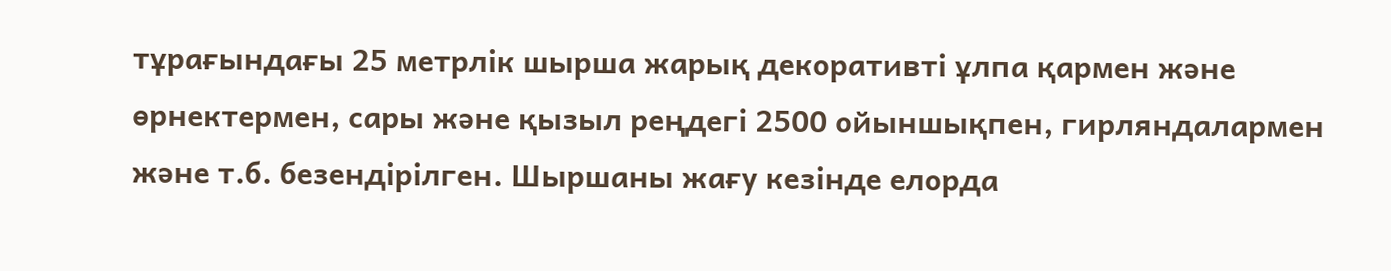тұрағындағы 25 метрлік шырша жарық декоративті ұлпа қармен және өрнектермен, сары және қызыл реңдегі 2500 ойыншықпен, гирляндалармен және т.б. безендірілген. Шыршаны жағу кезінде елорда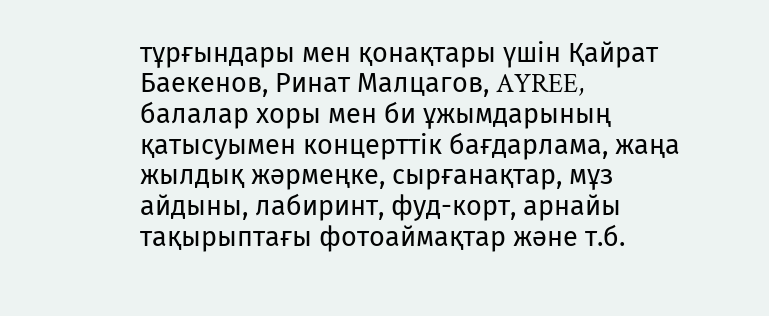тұрғындары мен қонақтары үшін Қайрат Баекенов, Ринат Малцагов, AYREE, балалар хоры мен би ұжымдарының қатысуымен концерттік бағдарлама, жаңа жылдық жәрмеңке, сырғанақтар, мұз айдыны, лабиринт, фуд-корт, арнайы тақырыптағы фотоаймақтар және т.б.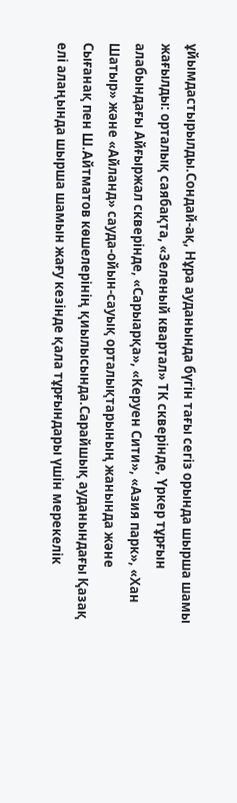ұйымдастырылды.Сондай-ақ, Нұра ауданында бүгін тағы сегіз орында шырша шамы жағылды: орталық саябақта, «Зеленый квартал» ТК скверінде, Үркер тұрғын алабындағы Айғыржал скверінде, «Сарыарқа», «Керуен Сити», «Азия парк», «Хан Шатыр» және «Айланд» сауда-ойын-сауық орталықтарының жанында және Сығанақ пен Ш.Айтматов көшелерінің қиылысында.Сарайшық ауданындағы Қазақ елі алаңында шырша шамын жағу кезінде қала тұрғындары үшін мерекелік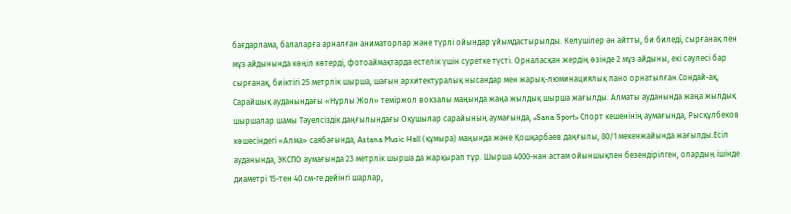бағдарлама, балаларға арналған аниматорлар және түрлі ойындар ұйымдастырылды. Келушілер ән айтты, би биледі, сырғанақ пен мұз айдынында көңіл көтерді, фотоаймақтарда естелік үшін суретке түсті. Орналасқан жердің өзінде 2 мұз айдыны, екі сәулесі бар сырғанақ, биіктігі 25 метрлік шырша, шағын архитектуралық нысандар мен жарық-люминациялық пано орнатылған.Сондай-ақ, Сарайшық ауданындағы «Нұрлы Жол» теміржол вокзалы маңында жаңа жылдық шырша жағылды. Алматы ауданында жаңа жылдық шыршалар шамы Тәуелсіздік даңғылындағы Оқушылар сарайының аумағында, «Sana Sport» Спорт кешенінің аумағында, Рысқұлбеков көшесіндегі «Алма» саябағында, Astana Music Hall (құмыра) маңында және Қошқарбаев даңғылы, 80/1 мекенжайында жағылды.Есіл ауданында, ЭКСПО аумағында 23 метрлік шырша да жарқырап тұр. Шырша 4000-нан астам ойыншықпен безендірілген, олардың ішінде диаметрі 15-тен 40 см-ге дейінгі шарлар,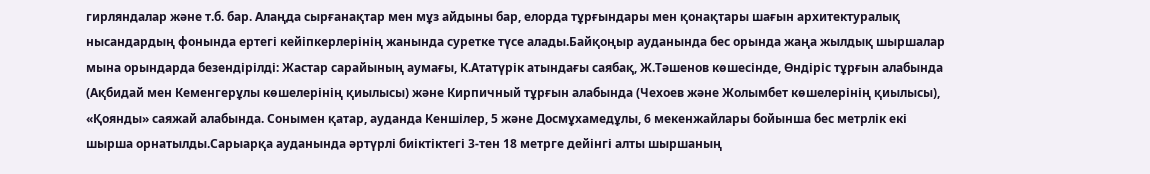гирляндалар және т.б. бар. Алаңда сырғанақтар мен мұз айдыны бар, елорда тұрғындары мен қонақтары шағын архитектуралық нысандардың фонында ертегі кейіпкерлерінің жанында суретке түсе алады.Байқоңыр ауданында бес орында жаңа жылдық шыршалар мына орындарда безендірілді: Жастар сарайының аумағы, К.Ататүрік атындағы саябақ, Ж.Тәшенов көшесінде, Өндіріс тұрғын алабында (Ақбидай мен Кеменгерұлы көшелерінің қиылысы) және Кирпичный тұрғын алабында (Чехоев және Жолымбет көшелерінің қиылысы), «Қоянды» саяжай алабында. Сонымен қатар, ауданда Кеншілер, 5 және Досмұхамедұлы, 6 мекенжайлары бойынша бес метрлік екі шырша орнатылды.Сарыарқа ауданында әртүрлі биіктіктегі 3-тен 18 метрге дейінгі алты шыршаның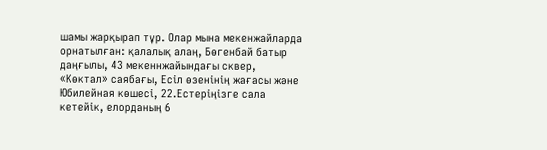шамы жарқырап тұр. Олар мына мекенжайларда орнатылған: қалалық алаң, Бөгенбай батыр даңғылы, 43 мекеннжайындағы сквер, «Көктал» саябағы, Есіл өзенінің жағасы және Юбилейная көшесі, 22.Естеріңізге сала кетейік, елорданың 6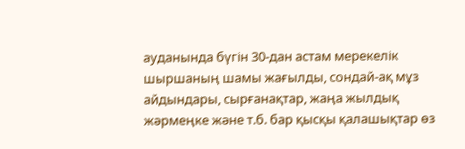ауданында бүгін 30-дан астам мерекелік шыршаның шамы жағылды, сондай-ақ мұз айдындары, сырғанақтар, жаңа жылдық жәрмеңке және т.б. бар қысқы қалашықтар өз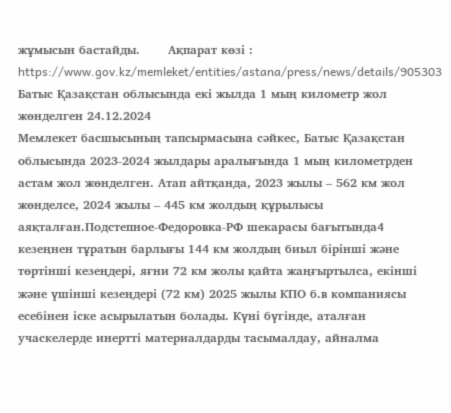жұмысын бастайды.       Ақпарат көзі : https://www.gov.kz/memleket/entities/astana/press/news/details/905303
Батыс Қазақстан облысында екі жылда 1 мың километр жол жөнделген 24.12.2024
Мемлекет басшысының тапсырмасына сәйкес, Батыс Қазақстан облысында 2023-2024 жылдары аралығында 1 мың километрден астам жол жөнделген. Атап айтқанда, 2023 жылы – 562 км жол жөнделсе, 2024 жылы – 445 км жолдың құрылысы аяқталған.Подстепное-Федоровка-РФ шекарасы бағытында4 кезеңнен тұратын барлығы 144 км жолдың биыл бірінші және төртінші кезеңдері, яғни 72 км жолы қайта жаңғыртылса, екінші және үшінші кезеңдері (72 км) 2025 жылы КПО б.в компаниясы есебінен іске асырылатын болады. Күні бүгінде, аталған учаскелерде инертті материалдарды тасымалдау, айналма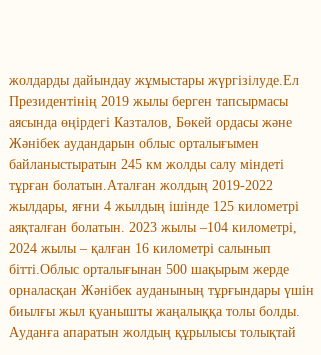жолдарды дайындау жұмыстары жүргізілуде.Ел Президентінің 2019 жылы берген тапсырмасы аясында өңірдегі Казталов, Бөкей ордасы және Жәнібек аудандарын облыс орталығымен байланыстыратын 245 км жолды салу міндеті тұрған болатын.Аталған жолдың 2019-2022 жылдары, яғни 4 жылдың ішінде 125 километрі аяқталған болатын. 2023 жылы –104 километрі, 2024 жылы – қалған 16 километрі салынып бітті.Облыс орталығынан 500 шақырым жерде орналасқан Жәнібек ауданының тұрғындары үшін биылғы жыл қуанышты жаңалыққа толы болды. Ауданға апаратын жолдың құрылысы толықтай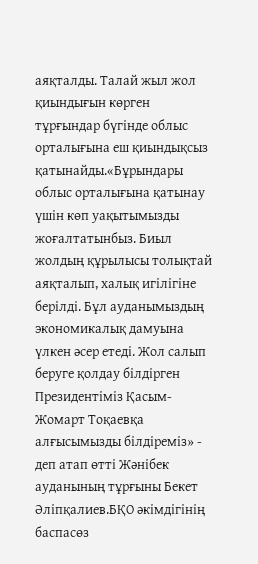аяқталды. Талай жыл жол қиындығын көрген тұрғындар бүгінде облыс орталығына еш қиындықсыз қатынайды.«Бұрындары облыс орталығына қатынау үшін көп уақытымызды жоғалтатынбыз. Биыл жолдың құрылысы толықтай аяқталып, халық игілігіне берілді. Бұл ауданымыздың экономикалық дамуына үлкен әсер етеді. Жол салып беруге қолдау білдірген Президентіміз Қасым-Жомарт Тоқаевқа алғысымызды білдіреміз» - деп атап өтті Жәнібек ауданының тұрғыны Бекет Әліпқалиев.БҚО әкімдігінің баспасөз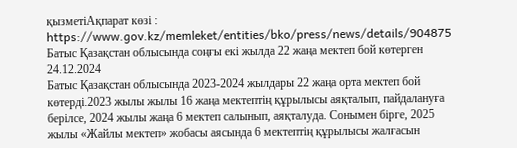қызметіАқпарат көзі : https://www.gov.kz/memleket/entities/bko/press/news/details/904875
Батыс Қазақстан облысында соңғы екі жылда 22 жаңа мектеп бой көтерген 24.12.2024
Батыс Қазақстан облысында 2023-2024 жылдары 22 жаңа орта мектеп бой көтерді.2023 жылы жылы 16 жаңа мектептің құрылысы аяқталып, пайдалануға берілсе, 2024 жылы жаңа 6 мектеп салынып, аяқталуда. Сонымен бірге, 2025 жылы «Жайлы мектеп» жобасы аясында 6 мектептің құрылысы жалғасын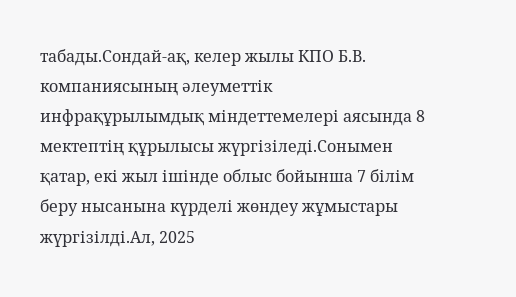табады.Сондай-ақ, келер жылы КПО Б.В. компаниясының әлеуметтік инфрақұрылымдық міндеттемелері аясында 8 мектептің құрылысы жүргізіледі.Сонымен қатар, екі жыл ішінде облыс бойынша 7 білім беру нысанына күрделі жөндеу жұмыстары жүргізілді.Ал, 2025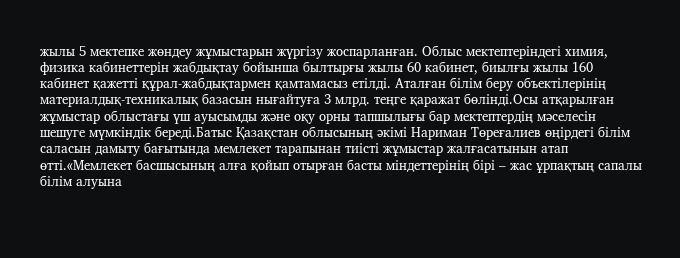жылы 5 мектепке жөндеу жұмыстарын жүргізу жоспарланған. Облыс мектептеріндегі химия, физика кабинеттерін жабдықтау бойынша былтырғы жылы 60 кабинет, биылғы жылы 160 кабинет қажетті құрал-жабдықтармен қамтамасыз етілді. Аталған білім беру объектілерінің материалдық-техникалық базасын нығайтуға 3 млрд. теңге қаражат бөлінді.Осы атқарылған жұмыстар облыстағы үш ауысымды және оқу орны тапшылығы бар мектептердің мәселесін шешуге мүмкіндік береді.Батыс Қазақстан облысының әкімі Нариман Төреғалиев өңірдегі білім саласын дамыту бағытында мемлекет тарапынан тиісті жұмыстар жалғасатынын атап өтті.«Мемлекет басшысының алға қойып отырған басты міндеттерінің бірі – жас ұрпақтың сапалы білім алуына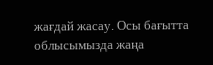жағдай жасау. Осы бағытта облысымызда жаңа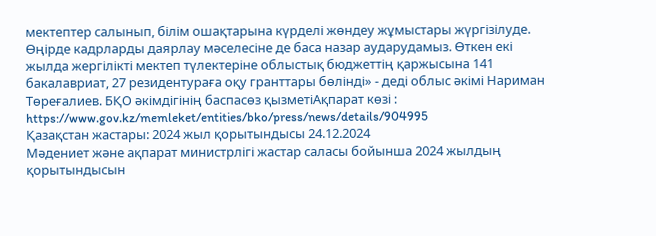мектептер салынып, білім ошақтарына күрделі жөндеу жұмыстары жүргізілуде. Өңірде кадрларды даярлау мәселесіне де баса назар аударудамыз. Өткен екі жылда жергілікті мектеп түлектеріне облыстық бюджеттің қаржысына 141 бакалавриат, 27 резидентураға оқу гранттары бөлінді» - деді облыс әкімі Нариман Төреғалиев. БҚО әкімдігінің баспасөз қызметіАқпарат көзі : https://www.gov.kz/memleket/entities/bko/press/news/details/904995
Қазақстан жастары: 2024 жыл қорытындысы 24.12.2024
Мәдениет және ақпарат министрлігі жастар саласы бойынша 2024 жылдың қорытындысын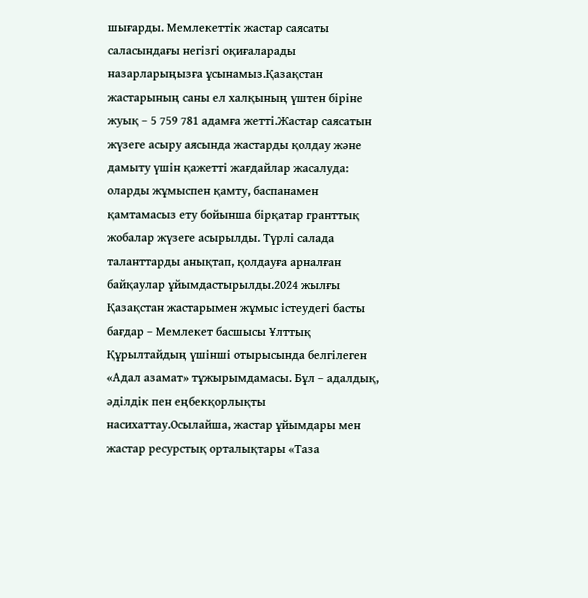шығарды. Мемлекеттік жастар саясаты саласындағы негізгі оқиғаларады назарларыңызға ұсынамыз.Қазақстан жастарының саны ел халқының үштен біріне жуық – 5 759 781 адамға жетті.Жастар саясатын жүзеге асыру аясында жастарды қолдау және дамыту үшін қажетті жағдайлар жасалуда: оларды жұмыспен қамту, баспанамен қамтамасыз ету бойынша бірқатар гранттық жобалар жүзеге асырылды. Түрлі салада таланттарды анықтап, қолдауға арналған байқаулар ұйымдастырылды.2024 жылғы Қазақстан жастарымен жұмыс істеудегі басты бағдар – Мемлекет басшысы Ұлттық Құрылтайдың үшінші отырысында белгілеген «Адал азамат» тұжырымдамасы. Бұл – адалдық, әділдік пен еңбекқорлықты насихаттау.Осылайша, жастар ұйымдары мен жастар ресурстық орталықтары «Таза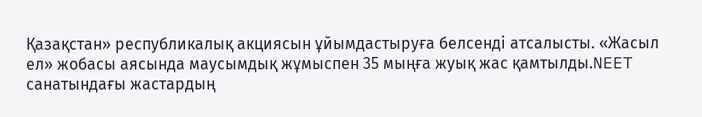Қазақстан» республикалық акциясын ұйымдастыруға белсенді атсалысты. «Жасыл ел» жобасы аясында маусымдық жұмыспен 35 мыңға жуық жас қамтылды.NEET санатындағы жастардың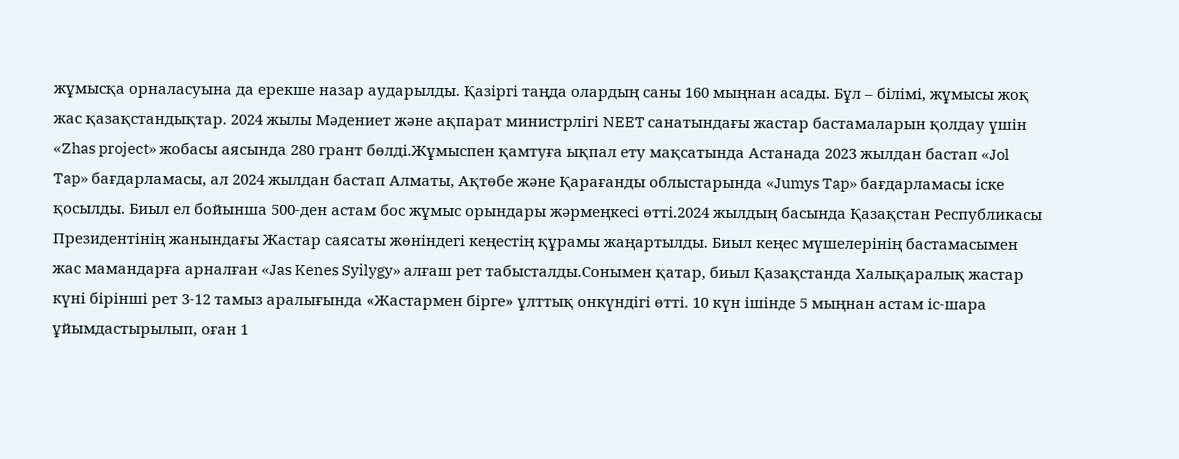жұмысқа орналасуына да ерекше назар аударылды. Қазіргі таңда олардың саны 160 мыңнан асады. Бұл – білімі, жұмысы жоқ жас қазақстандықтар. 2024 жылы Мәдениет және ақпарат министрлігі NEET санатындағы жастар бастамаларын қолдау үшін «Zhas project» жобасы аясында 280 грант бөлді.Жұмыспен қамтуға ықпал ету мақсатында Астанада 2023 жылдан бастап «Jol Tap» бағдарламасы, ал 2024 жылдан бастап Алматы, Ақтөбе және Қарағанды облыстарында «Jumys Tap» бағдарламасы іске қосылды. Биыл ел бойынша 500-ден астам бос жұмыс орындары жәрмеңкесі өтті.2024 жылдың басында Қазақстан Республикасы Президентінің жанындағы Жастар саясаты жөніндегі кеңестің құрамы жаңартылды. Биыл кеңес мүшелерінің бастамасымен жас мамандарға арналған «Jas Kenes Syilygy» алғаш рет табысталды.Сонымен қатар, биыл Қазақстанда Халықаралық жастар күні бірінші рет 3-12 тамыз аралығында «Жастармен бірге» ұлттық онкүндігі өтті. 10 күн ішінде 5 мыңнан астам іс-шара ұйымдастырылып, оған 1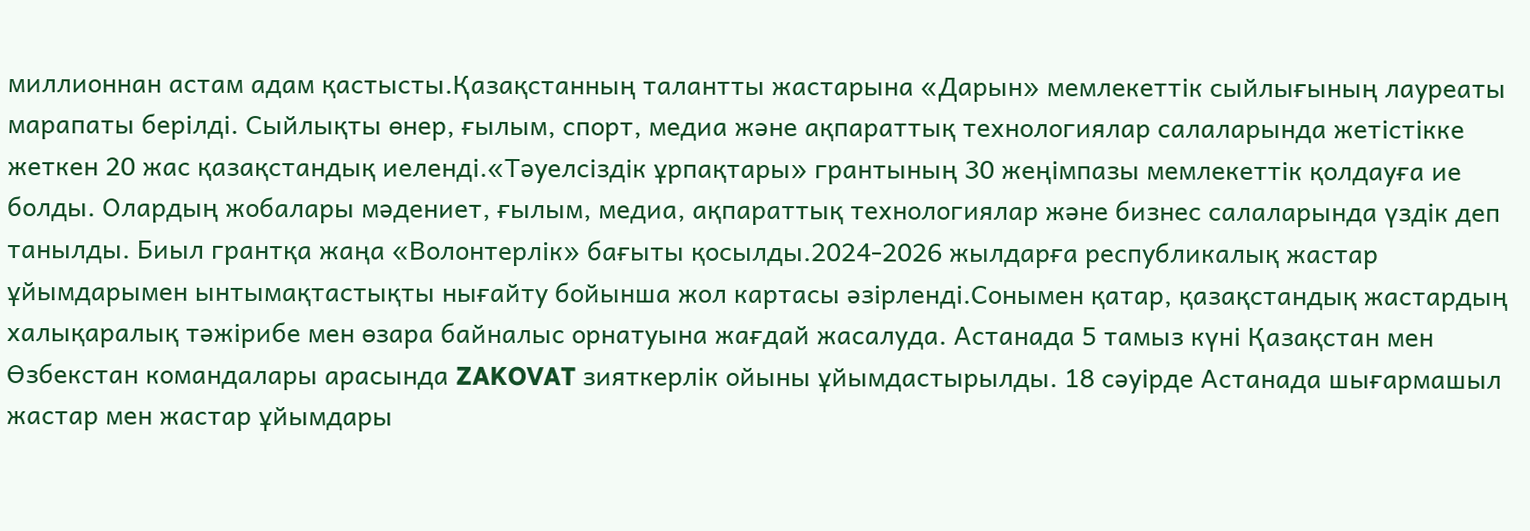миллионнан астам адам қастысты.Қазақстанның талантты жастарына «Дарын» мемлекеттік сыйлығының лауреаты марапаты берілді. Сыйлықты өнер, ғылым, спорт, медиа және ақпараттық технологиялар салаларында жетістікке жеткен 20 жас қазақстандық иеленді.«Тәуелсіздік ұрпақтары» грантының 30 жеңімпазы мемлекеттік қолдауға ие болды. Олардың жобалары мәдениет, ғылым, медиа, ақпараттық технологиялар және бизнес салаларында үздік деп танылды. Биыл грантқа жаңа «Волонтерлік» бағыты қосылды.2024-2026 жылдарға республикалық жастар ұйымдарымен ынтымақтастықты нығайту бойынша жол картасы әзірленді.Сонымен қатар, қазақстандық жастардың халықаралық тәжірибе мен өзара байналыс орнатуына жағдай жасалуда. Астанада 5 тамыз күні Қазақстан мен Өзбекстан командалары арасында ZAKOVAT зияткерлік ойыны ұйымдастырылды. 18 сәуірде Астанада шығармашыл жастар мен жастар ұйымдары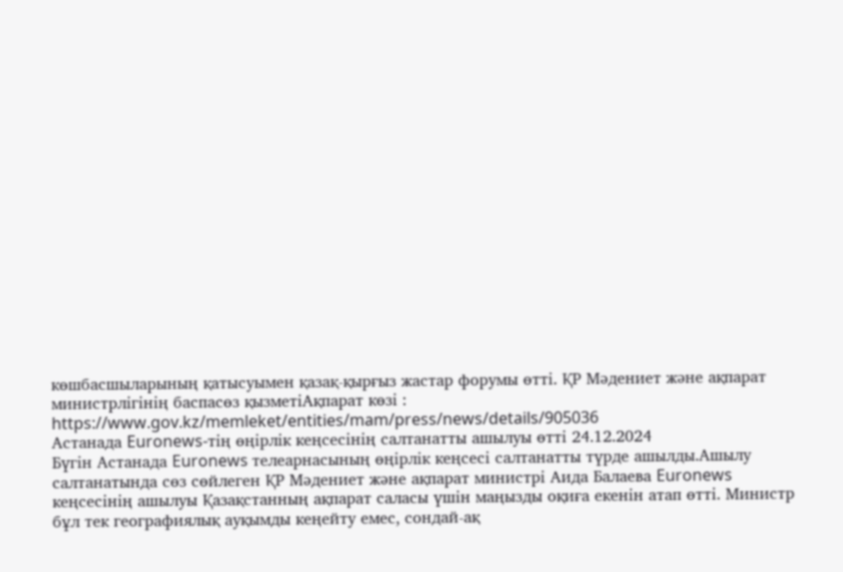көшбасшыларының қатысуымен қазақ-қырғыз жастар форумы өтті. ҚР Мәдениет және ақпарат министрлігінің баспасөз қызметіАқпарат көзі : https://www.gov.kz/memleket/entities/mam/press/news/details/905036
Астанада Euronews-тің өңірлік кеңсесінің салтанатты ашылуы өтті 24.12.2024
Бүгін Астанада Euronews телеарнасының өңірлік кеңсесі салтанатты түрде ашылды.Ашылу салтанатында сөз сөйлеген ҚР Мәдениет және ақпарат министрі Аида Балаева Euronews кеңсесінің ашылуы Қазақстанның ақпарат саласы үшін маңызды оқиға екенін атап өтті. Министр бұл тек географиялық ауқымды кеңейту емес, сондай-ақ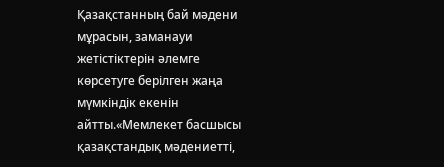Қазақстанның бай мәдени мұрасын, заманауи жетістіктерін әлемге көрсетуге берілген жаңа мүмкіндік екенін айтты.«Мемлекет басшысы қазақстандық мәдениетті,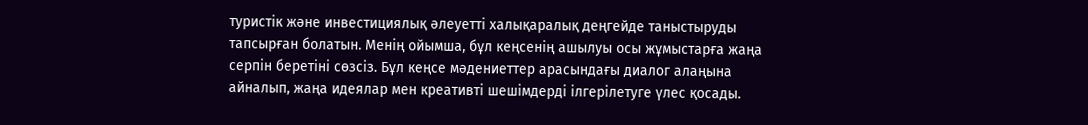туристік және инвестициялық әлеуетті халықаралық деңгейде таныстыруды тапсырған болатын. Менің ойымша, бұл кеңсенің ашылуы осы жұмыстарға жаңа серпін беретіні сөзсіз. Бұл кеңсе мәдениеттер арасындағы диалог алаңына айналып, жаңа идеялар мен креативті шешімдерді ілгерілетуге үлес қосады.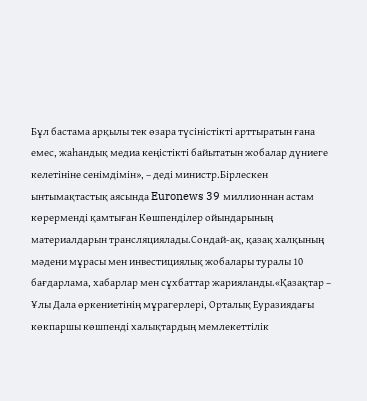Бұл бастама арқылы тек өзара түсіністікті арттыратын ғана емес, жаһандық медиа кеңістікті байытатын жобалар дүниеге келетініне сенімдімін», – деді министр.Бірлескен ынтымақтастық аясында Euronews 39 миллионнан астам көрерменді қамтыған Көшпенділер ойындарының материалдарын трансляциялады.Сондай-ақ, қазақ халқының мәдени мұрасы мен инвестициялық жобалары туралы 10 бағдарлама, хабарлар мен сұхбаттар жарияланды.«Қазақтар – Ұлы Дала өркениетінің мұрагерлері, Орталық Еуразиядағы көкпаршы көшпенді халықтардың мемлекеттілік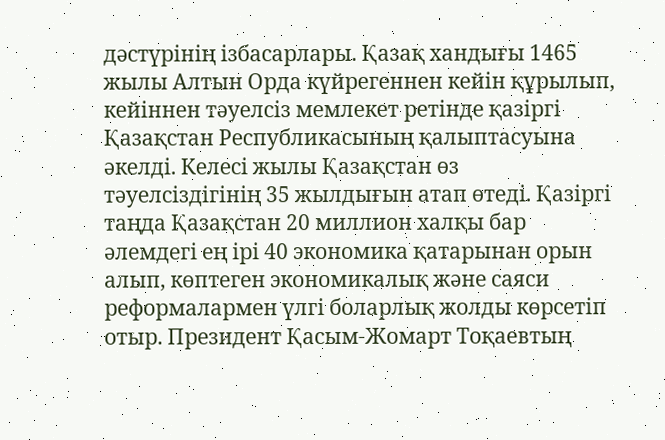дәстүрінің ізбасарлары. Қазақ хандығы 1465 жылы Алтын Орда күйрегеннен кейін құрылып, кейіннен тәуелсіз мемлекет ретінде қазіргі Қазақстан Республикасының қалыптасуына әкелді. Келесі жылы Қазақстан өз тәуелсіздігінің 35 жылдығын атап өтеді. Қазіргі таңда Қазақстан 20 миллион халқы бар әлемдегі ең ірі 40 экономика қатарынан орын алып, көптеген экономикалық және саяси реформалармен үлгі боларлық жолды көрсетіп отыр. Президент Қасым-Жомарт Тоқаевтың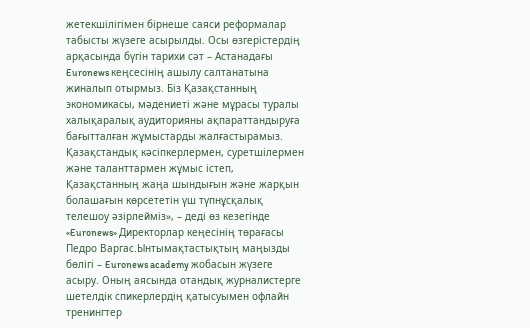жетекшілігімен бірнеше саяси реформалар табысты жүзеге асырылды. Осы өзгерістердің арқасында бүгін тарихи сәт – Астанадағы Euronews кеңсесінің ашылу салтанатына жиналып отырмыз. Біз Қазақстанның экономикасы, мәдениеті және мұрасы туралы халықаралық аудиторияны ақпараттандыруға бағытталған жұмыстарды жалғастырамыз. Қазақстандық кәсіпкерлермен, суретшілермен және таланттармен жұмыс істеп, Қазақстанның жаңа шындығын және жарқын болашағын көрсететін үш түпнұсқалық телешоу әзірлейміз», – деді өз кезегінде «Euronews» Директорлар кеңесінің төрағасы Педро Варгас.Ынтымақтастықтың маңызды бөлігі – Euronews academy жобасын жүзеге асыру. Оның аясында отандық журналистерге шетелдік спикерлердің қатысуымен офлайн тренингтер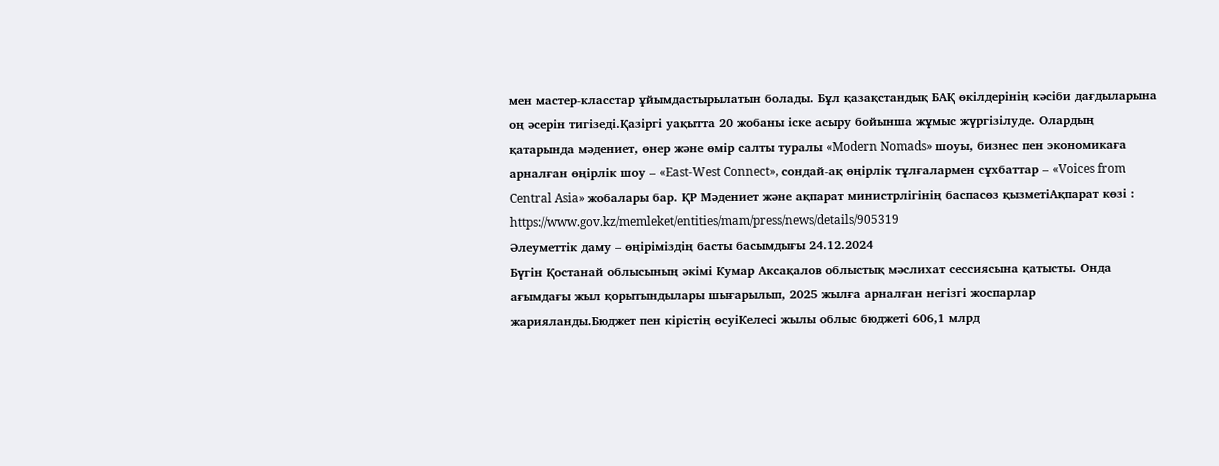мен мастер-класстар ұйымдастырылатын болады. Бұл қазақстандық БАҚ өкілдерінің кәсіби дағдыларына оң әсерін тигізеді.Қазіргі уақытта 20 жобаны іске асыру бойынша жұмыс жүргізілуде. Олардың қатарында мәдениет, өнер және өмір салты туралы «Modern Nomads» шоуы, бизнес пен экономикаға арналған өңірлік шоу – «East-West Connect», сондай-ақ өңірлік тұлғалармен сұхбаттар – «Voices from Central Asia» жобалары бар. ҚР Мәдениет және ақпарат министрлігінің баспасөз қызметіАқпарат көзі : https://www.gov.kz/memleket/entities/mam/press/news/details/905319
Әлеуметтік даму – өңіріміздің басты басымдығы 24.12.2024
Бүгін Қостанай облысының әкімі Кумар Аксақалов облыстық мәслихат сессиясына қатысты. Онда ағымдағы жыл қорытындылары шығарылып, 2025 жылға арналған негізгі жоспарлар жарияланды.Бюджет пен кірістің өсуіКелесі жылы облыс бюджеті 606,1 млрд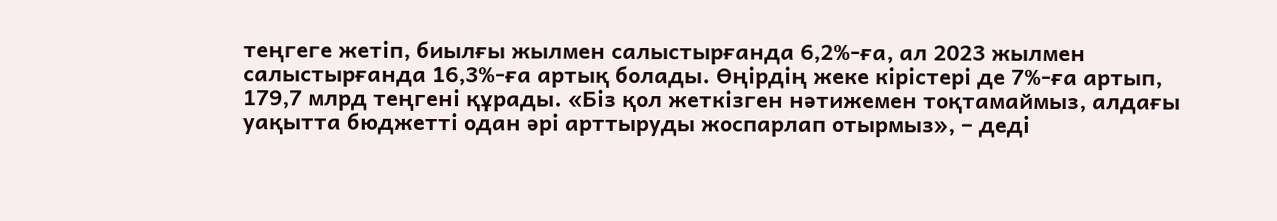теңгеге жетіп, биылғы жылмен салыстырғанда 6,2%-ға, ал 2023 жылмен салыстырғанда 16,3%-ға артық болады. Өңірдің жеке кірістері де 7%-ға артып, 179,7 млрд теңгені құрады. «Біз қол жеткізген нәтижемен тоқтамаймыз, алдағы уақытта бюджетті одан әрі арттыруды жоспарлап отырмыз», – деді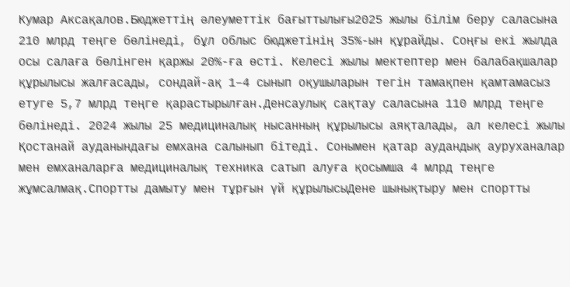Кумар Аксақалов.Бюджеттің әлеуметтік бағыттылығы2025 жылы білім беру саласына 210 млрд теңге бөлінеді, бұл облыс бюджетінің 35%-ын құрайды. Соңғы екі жылда осы салаға бөлінген қаржы 20%-ға өсті. Келесі жылы мектептер мен балабақшалар құрылысы жалғасады, сондай-ақ 1–4 сынып оқушыларын тегін тамақпен қамтамасыз етуге 5,7 млрд теңге қарастырылған.Денсаулық сақтау саласына 110 млрд теңге бөлінеді. 2024 жылы 25 медициналық нысанның құрылысы аяқталады, ал келесі жылы Қостанай ауданындағы емхана салынып бітеді. Сонымен қатар аудандық ауруханалар мен емханаларға медициналық техника сатып алуға қосымша 4 млрд теңге жұмсалмақ.Спортты дамыту мен тұрғын үй құрылысыДене шынықтыру мен спортты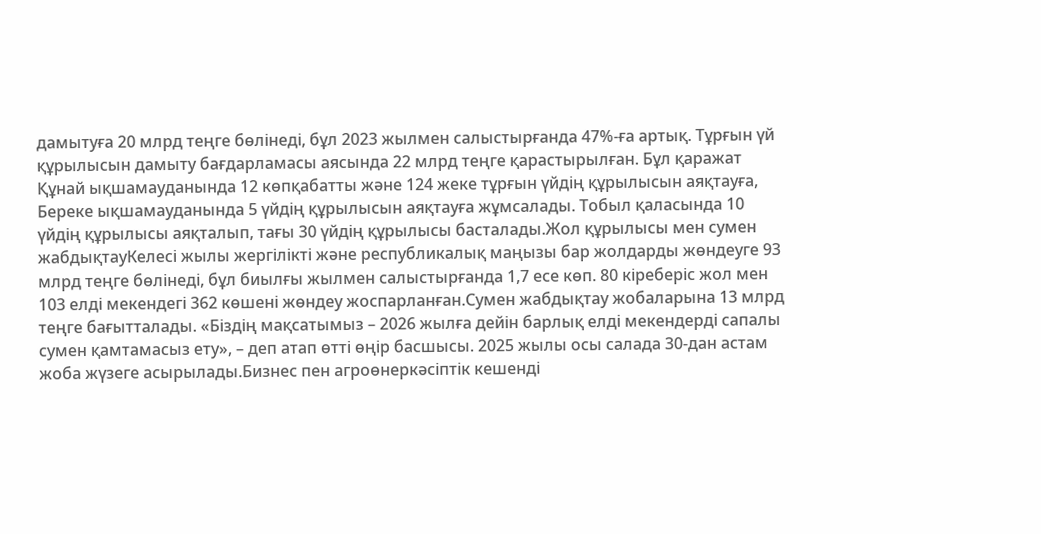дамытуға 20 млрд теңге бөлінеді, бұл 2023 жылмен салыстырғанда 47%-ға артық. Тұрғын үй құрылысын дамыту бағдарламасы аясында 22 млрд теңге қарастырылған. Бұл қаражат Құнай ықшамауданында 12 көпқабатты және 124 жеке тұрғын үйдің құрылысын аяқтауға, Береке ықшамауданында 5 үйдің құрылысын аяқтауға жұмсалады. Тобыл қаласында 10 үйдің құрылысы аяқталып, тағы 30 үйдің құрылысы басталады.Жол құрылысы мен сумен жабдықтауКелесі жылы жергілікті және республикалық маңызы бар жолдарды жөндеуге 93 млрд теңге бөлінеді, бұл биылғы жылмен салыстырғанда 1,7 есе көп. 80 кіреберіс жол мен 103 елді мекендегі 362 көшені жөндеу жоспарланған.Сумен жабдықтау жобаларына 13 млрд теңге бағытталады. «Біздің мақсатымыз – 2026 жылға дейін барлық елді мекендерді сапалы сумен қамтамасыз ету», – деп атап өтті өңір басшысы. 2025 жылы осы салада 30-дан астам жоба жүзеге асырылады.Бизнес пен агроөнеркәсіптік кешенді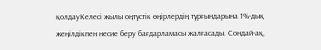қолдауКелесі жылы оңтүстік өңірлердің тұрғындарына 1%-дық жеңілдікпен несие беру бағдарламасы жалғасады. Сондай-ақ,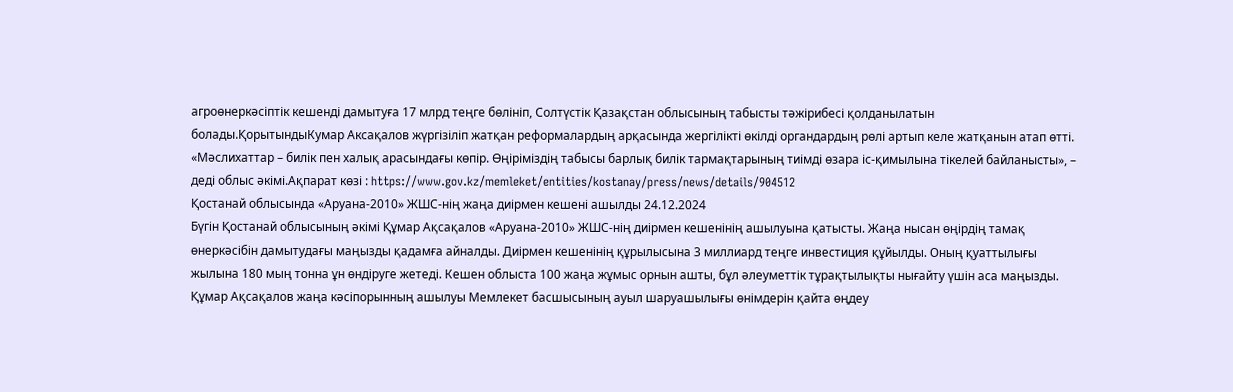агроөнеркәсіптік кешенді дамытуға 17 млрд теңге бөлініп, Солтүстік Қазақстан облысының табысты тәжірибесі қолданылатын болады.ҚорытындыКумар Аксақалов жүргізіліп жатқан реформалардың арқасында жергілікті өкілді органдардың рөлі артып келе жатқанын атап өтті. «Мәслихаттар – билік пен халық арасындағы көпір. Өңіріміздің табысы барлық билік тармақтарының тиімді өзара іс-қимылына тікелей байланысты», – деді облыс әкімі.Ақпарат көзі : https://www.gov.kz/memleket/entities/kostanay/press/news/details/904512
Қостанай облысында «Аруана-2010» ЖШС-нің жаңа диірмен кешені ашылды 24.12.2024
Бүгін Қостанай облысының әкімі Құмар Ақсақалов «Аруана-2010» ЖШС-нің диірмен кешенінің ашылуына қатысты. Жаңа нысан өңірдің тамақ өнеркәсібін дамытудағы маңызды қадамға айналды. Диірмен кешенінің құрылысына 3 миллиард теңге инвестиция құйылды. Оның қуаттылығы жылына 180 мың тонна ұн өндіруге жетеді. Кешен облыста 100 жаңа жұмыс орнын ашты, бұл әлеуметтік тұрақтылықты нығайту үшін аса маңызды. Құмар Ақсақалов жаңа кәсіпорынның ашылуы Мемлекет басшысының ауыл шаруашылығы өнімдерін қайта өңдеу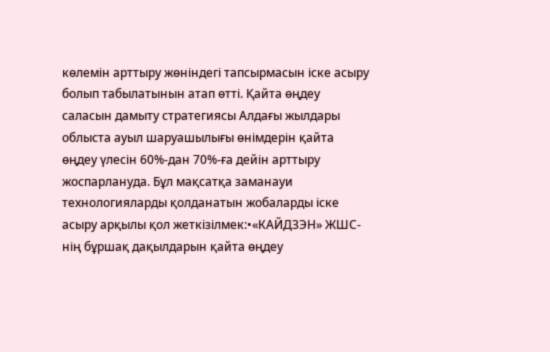көлемін арттыру жөніндегі тапсырмасын іске асыру болып табылатынын атап өтті. Қайта өңдеу саласын дамыту стратегиясы Алдағы жылдары облыста ауыл шаруашылығы өнімдерін қайта өңдеу үлесін 60%-дан 70%-ға дейін арттыру жоспарлануда. Бұл мақсатқа заманауи технологияларды қолданатын жобаларды іске асыру арқылы қол жеткізілмек:•«КАЙДЗЭН» ЖШС-нің бұршақ дақылдарын қайта өңдеу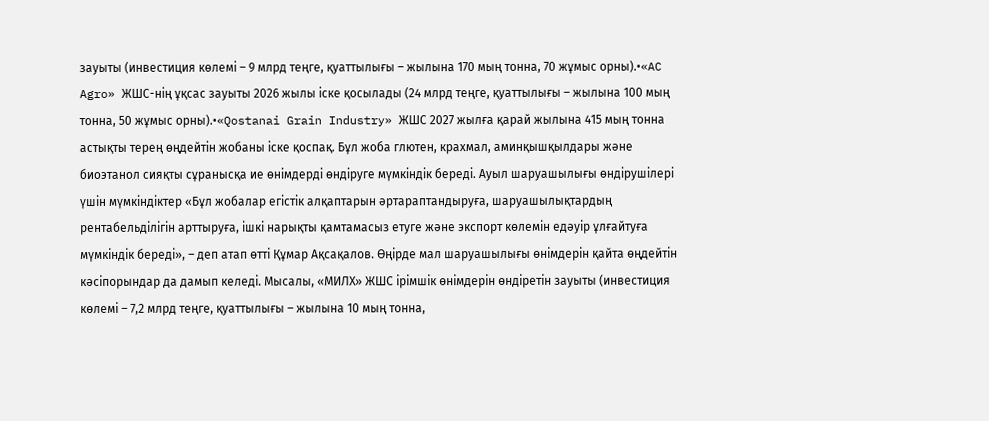зауыты (инвестиция көлемі – 9 млрд теңге, қуаттылығы – жылына 170 мың тонна, 70 жұмыс орны).•«AC Agro» ЖШС-нің ұқсас зауыты 2026 жылы іске қосылады (24 млрд теңге, қуаттылығы – жылына 100 мың тонна, 50 жұмыс орны).•«Qostanai Grain Industry» ЖШС 2027 жылға қарай жылына 415 мың тонна астықты терең өңдейтін жобаны іске қоспақ. Бұл жоба глютен, крахмал, аминқышқылдары және биоэтанол сияқты сұранысқа ие өнімдерді өндіруге мүмкіндік береді. Ауыл шаруашылығы өндірушілері үшін мүмкіндіктер «Бұл жобалар егістік алқаптарын әртараптандыруға, шаруашылықтардың рентабельділігін арттыруға, ішкі нарықты қамтамасыз етуге және экспорт көлемін едәуір ұлғайтуға мүмкіндік береді», – деп атап өтті Құмар Ақсақалов. Өңірде мал шаруашылығы өнімдерін қайта өңдейтін кәсіпорындар да дамып келеді. Мысалы, «МИЛХ» ЖШС ірімшік өнімдерін өндіретін зауыты (инвестиция көлемі – 7,2 млрд теңге, қуаттылығы – жылына 10 мың тонна,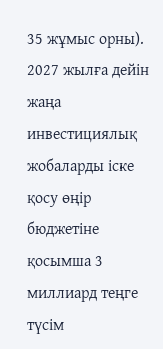35 жұмыс орны). 2027 жылға дейін жаңа инвестициялық жобаларды іске қосу өңір бюджетіне қосымша 3 миллиард теңге түсім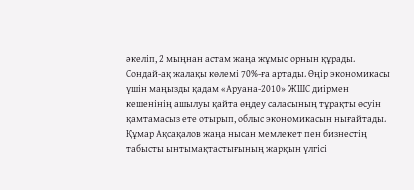әкеліп, 2 мыңнан астам жаңа жұмыс орнын құрады. Сондай-ақ жалақы көлемі 70%-ға артады. Өңір экономикасы үшін маңызды қадам «Аруана-2010» ЖШС диірмен кешенінің ашылуы қайта өңдеу саласының тұрақты өсуін қамтамасыз ете отырып, облыс экономикасын нығайтады. Құмар Ақсақалов жаңа нысан мемлекет пен бизнестің табысты ынтымақтастығының жарқын үлгісі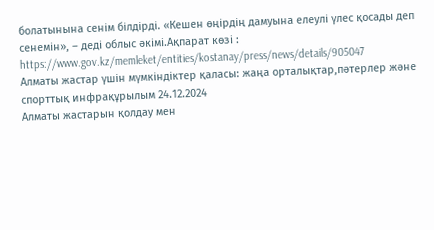болатынына сенім білдірді. «Кешен өңірдің дамуына елеулі үлес қосады деп сенемін», – деді облыс әкімі.Ақпарат көзі : https://www.gov.kz/memleket/entities/kostanay/press/news/details/905047
Алматы жастар үшін мүмкіндіктер қаласы: жаңа орталықтар,пәтерлер және спорттық инфрақұрылым 24.12.2024
Алматы жастарын қолдау мен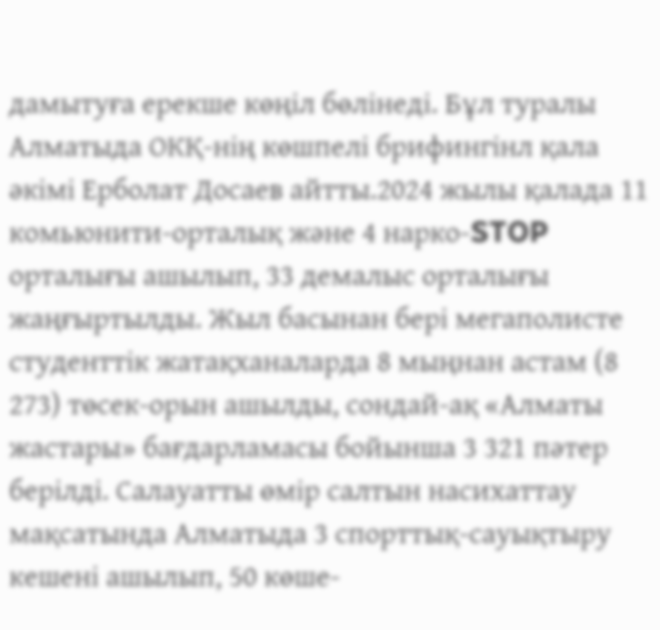дамытуға ерекше көңіл бөлінеді. Бұл туралы Алматыда ОКҚ-нің көшпелі брифингінл қала әкімі Ерболат Досаев айтты.2024 жылы қалада 11 комьюнити-орталық және 4 нарко-STOP орталығы ашылып, 33 демалыс орталығы жаңғыртылды. Жыл басынан бері мегаполисте студенттік жатақханаларда 8 мыңнан астам (8 273) төсек-орын ашылды, сондай-ақ «Алматы жастары» бағдарламасы бойынша 3 321 пәтер берілді. Салауатты өмір салтын насихаттау мақсатында Алматыда 3 спорттық-сауықтыру кешені ашылып, 50 көше-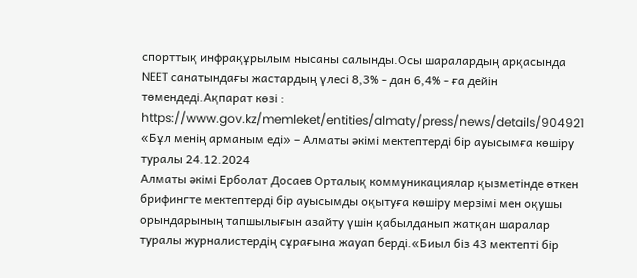спорттық инфрақұрылым нысаны салынды.Осы шаралардың арқасында NEET санатындағы жастардың үлесі 8,3% - дан 6,4% - ға дейін төмендеді.Ақпарат көзі : https://www.gov.kz/memleket/entities/almaty/press/news/details/904921
«Бұл менің арманым еді» – Алматы әкімі мектептерді бір ауысымға көшіру туралы 24.12.2024
Алматы әкімі Ерболат Досаев Орталық коммуникациялар қызметінде өткен брифингте мектептерді бір ауысымды оқытуға көшіру мерзімі мен оқушы орындарының тапшылығын азайту үшін қабылданып жатқан шаралар туралы журналистердің сұрағына жауап берді.«Биыл біз 43 мектепті бір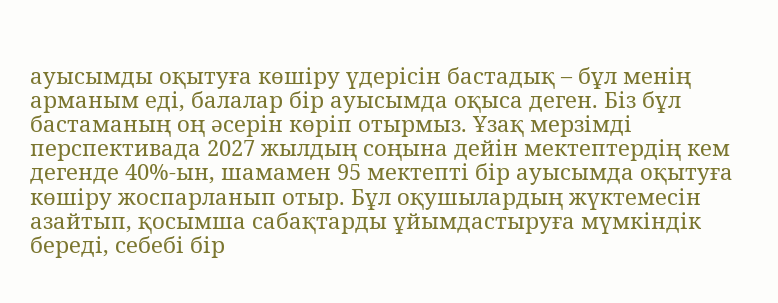ауысымды оқытуға көшіру үдерісін бастадық – бұл менің арманым еді, балалар бір ауысымда оқыса деген. Біз бұл бастаманың оң әсерін көріп отырмыз. Ұзақ мерзімді перспективада 2027 жылдың соңына дейін мектептердің кем дегенде 40%-ын, шамамен 95 мектепті бір ауысымда оқытуға көшіру жоспарланып отыр. Бұл оқушылардың жүктемесін азайтып, қосымша сабақтарды ұйымдастыруға мүмкіндік береді, себебі бір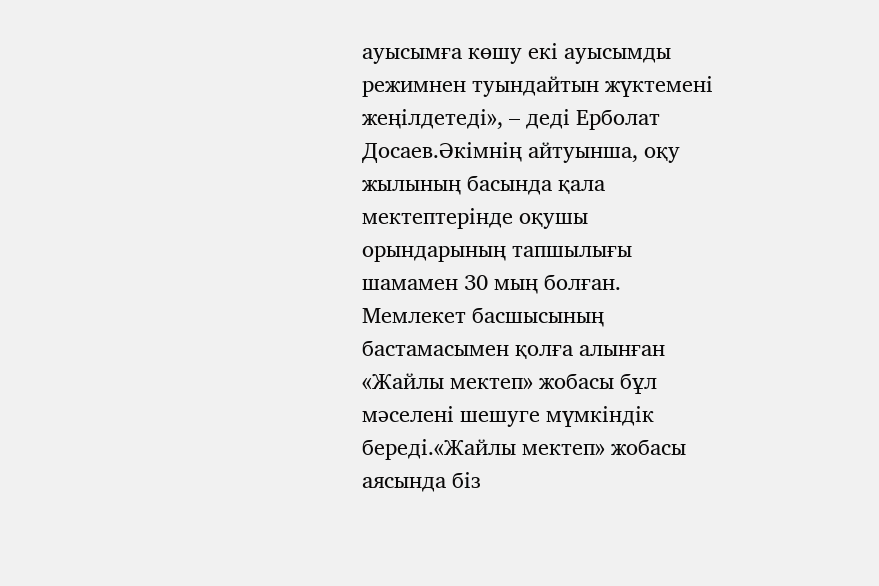ауысымға көшу екі ауысымды режимнен туындайтын жүктемені жеңілдетеді», – деді Ерболат Досаев.Әкімнің айтуынша, оқу жылының басында қала мектептерінде оқушы орындарының тапшылығы шамамен 30 мың болған. Мемлекет басшысының бастамасымен қолға алынған «Жайлы мектеп» жобасы бұл мәселені шешуге мүмкіндік береді.«Жайлы мектеп» жобасы аясында біз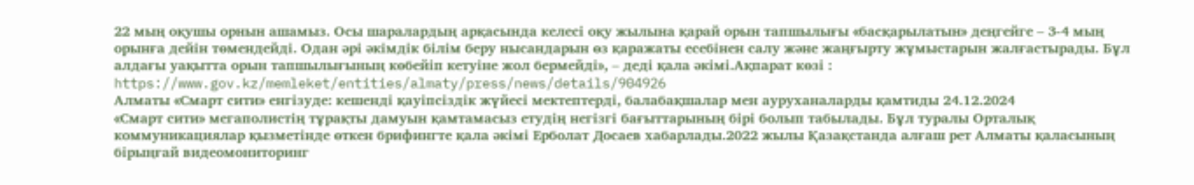22 мың оқушы орнын ашамыз. Осы шаралардың арқасында келесі оқу жылына қарай орын тапшылығы «басқарылатын» деңгейге – 3-4 мың орынға дейін төмендейді. Одан әрі әкімдік білім беру нысандарын өз қаражаты есебінен салу және жаңғырту жұмыстарын жалғастырады. Бұл алдағы уақытта орын тапшылығының көбейіп кетуіне жол бермейді», – деді қала әкімі.Ақпарат көзі : https://www.gov.kz/memleket/entities/almaty/press/news/details/904926
Алматы «Смарт сити» енгізуде: кешенді қауіпсіздік жүйесі мектептерді, балабақшалар мен ауруханаларды қамтиды 24.12.2024
«Смарт сити» мегаполистің тұрақты дамуын қамтамасыз етудің негізгі бағыттарының бірі болып табылады. Бұл туралы Орталық коммуникациялар қызметінде өткен брифингте қала әкімі Ерболат Досаев хабарлады.2022 жылы Қазақстанда алғаш рет Алматы қаласының бірыңғай видеомониторинг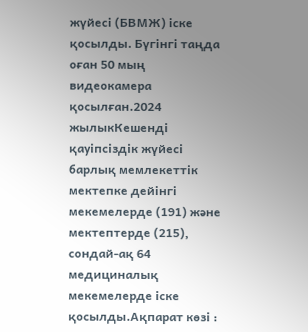жүйесі (БВМЖ) іске қосылды. Бүгінгі таңда оған 50 мың видеокамера қосылған.2024 жылыкКешенді қауіпсіздік жүйесі барлық мемлекеттік мектепке дейінгі мекемелерде (191) және мектептерде (215), сондай-ақ 64 медициналық мекемелерде іске қосылды.Ақпарат көзі :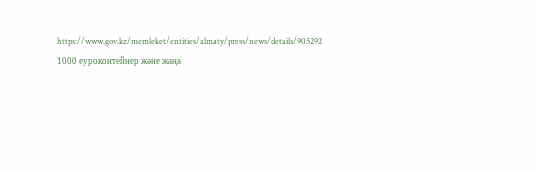https://www.gov.kz/memleket/entities/almaty/press/news/details/905292
1000 еуроконтейнер және жаңа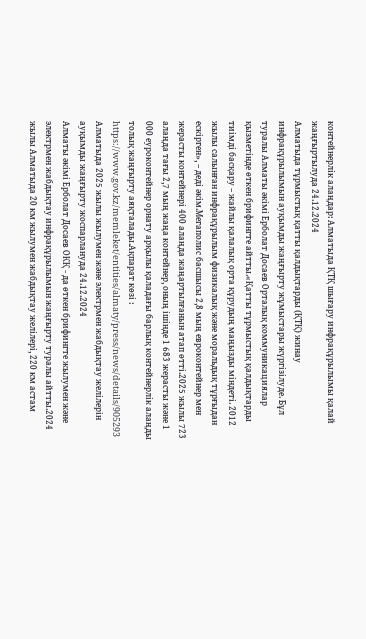контейнерлік алаңдар: Алматыда ҚТҚ шығару инфрақұрылымы қалай жаңғыртылуда 24.12.2024
Алматыда тұрмыстық қатты қалдықтарды (ҚТҚ) жинау инфрақұрылымын ауқымды жаңғырту жұмыстары жүргізілуде. Бұл туралы Алматы әкімі Ерболат Досаев Орталық коммуникациялар қызметінде өткен брифингте айтты.«Қатты тұрмыстық қалдықтарды тиімді басқару – жайлы қалалық орта құрудың маңызды міндеті. 2012 жылы салынған инфрақұрылым физикалық және моральдық тұрғыдан ескірген», – деді әкім.Мегаполис басшысы 2,8 мың евроконтейнер мен жерасты контейнері 400 алаңда жаңартылғанын атап өтті.2025 жылы 723 алаңда тағы 2,7 мың жаңа контейнер, оның ішінде 1 683 жерасты және 1 000 еуроконтейнер орнату арқылы қаладағы барлық контейнерлік алаңды толық жаңғырту аяқталады.Ақпарат көзі : https://www.gov.kz/memleket/entities/almaty/press/news/details/905293
Алматыда 2025 жылы жылумен және электрмен жабдықтау желілерін ауқымды жаңғырту жоспарлануда 24.12.2024
Алматы әкімі Ерболат Досаев ОКҚ - да өткен брифингте жылумен және электрмен жабдықтау инфрақұрылымын жаңғырту туралы айтты.2024 жылы Алматыда 20 км жылумен жабдықтау желілері, 220 км астам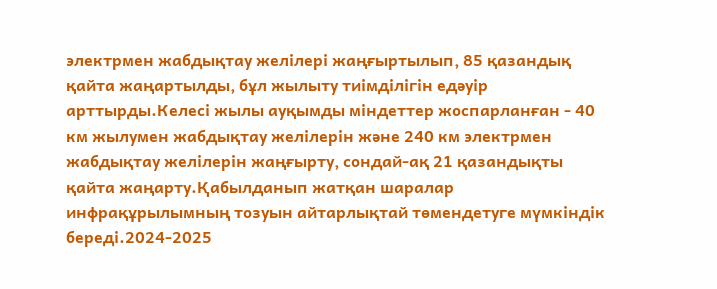электрмен жабдықтау желілері жаңғыртылып, 85 қазандық қайта жаңартылды, бұл жылыту тиімділігін едәуір арттырды.Келесі жылы ауқымды міндеттер жоспарланған - 40 км жылумен жабдықтау желілерін және 240 км электрмен жабдықтау желілерін жаңғырту, сондай-ақ 21 қазандықты қайта жаңарту.Қабылданып жатқан шаралар инфрақұрылымның тозуын айтарлықтай төмендетуге мүмкіндік береді.2024-2025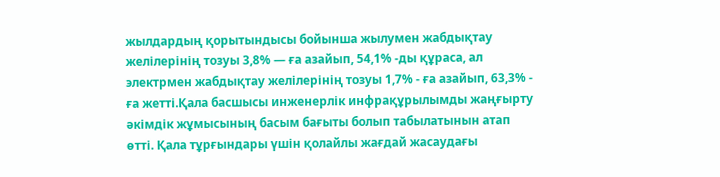жылдардың қорытындысы бойынша жылумен жабдықтау желілерінің тозуы 3,8% — ға азайып, 54,1% -ды құраса, ал электрмен жабдықтау желілерінің тозуы 1,7% - ға азайып, 63,3% - ға жетті.Қала басшысы инженерлік инфрақұрылымды жаңғырту әкімдік жұмысының басым бағыты болып табылатынын атап өтті. Қала тұрғындары үшін қолайлы жағдай жасаудағы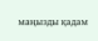маңызды қадам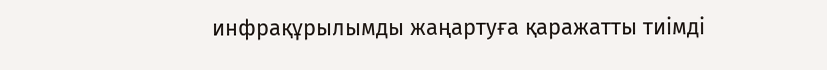инфрақұрылымды жаңартуға қаражатты тиімді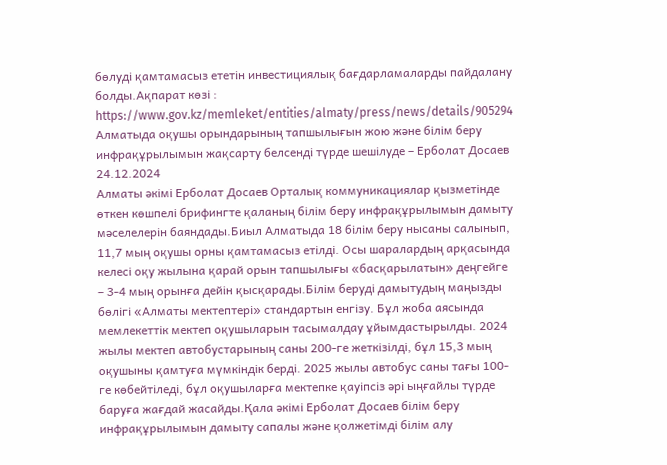бөлуді қамтамасыз ететін инвестициялық бағдарламаларды пайдалану болды.Ақпарат көзі : https://www.gov.kz/memleket/entities/almaty/press/news/details/905294
Алматыда оқушы орындарының тапшылығын жою және білім беру инфрақұрылымын жақсарту белсенді түрде шешілуде – Ерболат Досаев 24.12.2024
Алматы әкімі Ерболат Досаев Орталық коммуникациялар қызметінде өткен көшпелі брифингте қаланың білім беру инфрақұрылымын дамыту мәселелерін баяндады.Биыл Алматыда 18 білім беру нысаны салынып, 11,7 мың оқушы орны қамтамасыз етілді. Осы шаралардың арқасында келесі оқу жылына қарай орын тапшылығы «басқарылатын» деңгейге – 3-4 мың орынға дейін қысқарады.Білім беруді дамытудың маңызды бөлігі «Алматы мектептері» стандартын енгізу. Бұл жоба аясында мемлекеттік мектеп оқушыларын тасымалдау ұйымдастырылды. 2024 жылы мектеп автобустарының саны 200-ге жеткізілді, бұл 15,3 мың оқушыны қамтуға мүмкіндік берді. 2025 жылы автобус саны тағы 100-ге көбейтіледі, бұл оқушыларға мектепке қауіпсіз әрі ыңғайлы түрде баруға жағдай жасайды.Қала әкімі Ерболат Досаев білім беру инфрақұрылымын дамыту сапалы және қолжетімді білім алу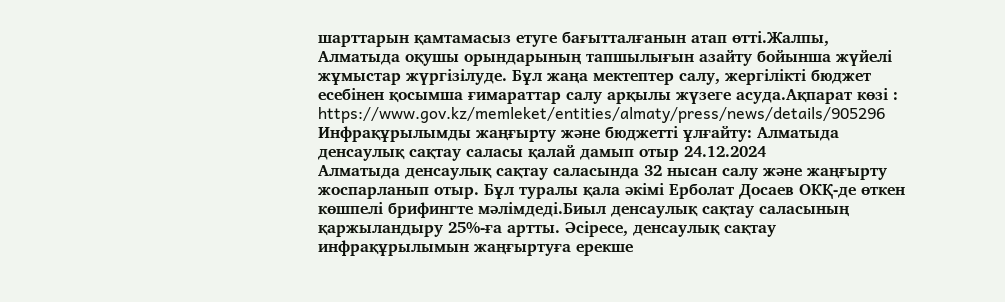шарттарын қамтамасыз етуге бағытталғанын атап өтті.Жалпы, Алматыда оқушы орындарының тапшылығын азайту бойынша жүйелі жұмыстар жүргізілуде. Бұл жаңа мектептер салу, жергілікті бюджет есебінен қосымша ғимараттар салу арқылы жүзеге асуда.Ақпарат көзі : https://www.gov.kz/memleket/entities/almaty/press/news/details/905296
Инфрақұрылымды жаңғырту және бюджетті ұлғайту: Алматыда денсаулық сақтау саласы қалай дамып отыр 24.12.2024
Алматыда денсаулық сақтау саласында 32 нысан салу және жаңғырту жоспарланып отыр. Бұл туралы қала әкімі Ерболат Досаев ОКҚ-де өткен көшпелі брифингте мәлімдеді.Биыл денсаулық сақтау саласының қаржыландыру 25%-ға артты. Әсіресе, денсаулық сақтау инфрақұрылымын жаңғыртуға ерекше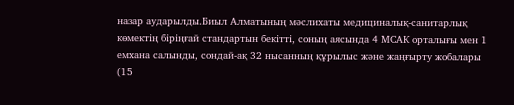назар аударылды.Биыл Алматының мәслихаты медициналық-санитарлық көмектің біріңғай стандартын бекітті, соның аясында 4 МСАК орталығы мен 1 емхана салынды, сондай-ақ 32 нысанның құрылыс және жаңғырту жобалары (15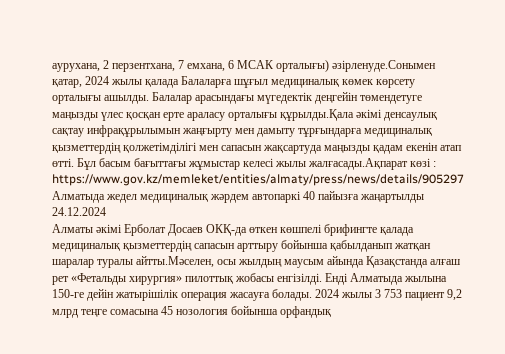аурухана, 2 перзентхана, 7 емхана, 6 МСАК орталығы) әзірленуде.Сонымен қатар, 2024 жылы қалада Балаларға шұғыл медициналық көмек көрсету орталығы ашылды. Балалар арасындағы мүгедектік деңгейін төмендетуге маңызды үлес қосқан ерте араласу орталығы құрылды.Қала әкімі денсаулық сақтау инфрақұрылымын жаңғырту мен дамыту тұрғындарға медициналық қызметтердің қолжетімділігі мен сапасын жақсартуда маңызды қадам екенін атап өтті. Бұл басым бағыттағы жұмыстар келесі жылы жалғасады.Ақпарат көзі : https://www.gov.kz/memleket/entities/almaty/press/news/details/905297
Алматыда жедел медициналық жәрдем автопаркі 40 пайызға жаңартылды 24.12.2024
Алматы әкімі Ерболат Досаев ОКҚ-да өткен көшпелі брифингте қалада медициналық қызметтердің сапасын арттыру бойынша қабылданып жатқан шаралар туралы айтты.Мәселен, осы жылдың маусым айында Қазақстанда алғаш рет «Фетальды хирургия» пилоттық жобасы енгізілді. Енді Алматыда жылына 150-ге дейін жатырішілік операция жасауға болады. 2024 жылы 3 753 пациент 9,2 млрд теңге сомасына 45 нозология бойынша орфандық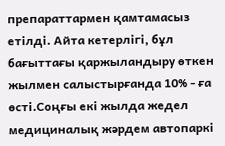препараттармен қамтамасыз етілді. Айта кетерлігі, бұл бағыттағы қаржыландыру өткен жылмен салыстырғанда 10% - ға өсті.Соңғы екі жылда жедел медициналық жәрдем автопаркі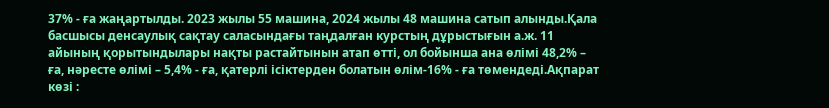37% - ға жаңартылды. 2023 жылы 55 машина, 2024 жылы 48 машина сатып алынды.Қала басшысы денсаулық сақтау саласындағы таңдалған курстың дұрыстығын а.ж. 11 айының қорытындылары нақты растайтынын атап өтті, ол бойынша ана өлімі 48,2% – ға, нәресте өлімі – 5,4% - ға, қатерлі ісіктерден болатын өлім-16% - ға төмендеді.Ақпарат көзі :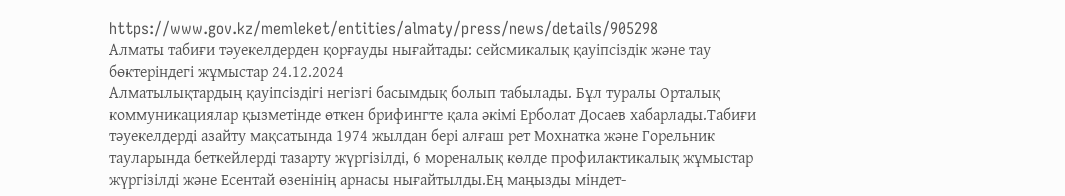https://www.gov.kz/memleket/entities/almaty/press/news/details/905298
Алматы табиғи тәуекелдерден қорғауды нығайтады: сейсмикалық қауіпсіздік және тау бөктеріндегі жұмыстар 24.12.2024
Алматылықтардың қауіпсіздігі негізгі басымдық болып табылады. Бұл туралы Орталық коммуникациялар қызметінде өткен брифингте қала әкімі Ерболат Досаев хабарлады.Табиғи тәуекелдерді азайту мақсатында 1974 жылдан бері алғаш рет Мохнатка және Горельник тауларында беткейлерді тазарту жүргізілді, 6 мореналық көлде профилактикалық жұмыстар жүргізілді және Есентай өзенінің арнасы нығайтылды.Ең маңызды міндет-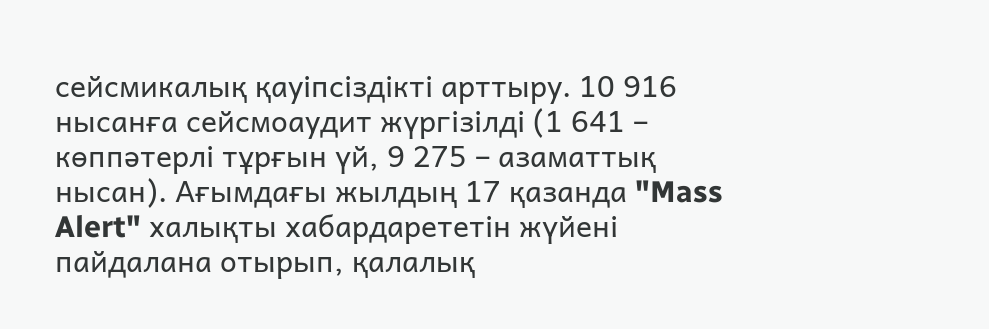сейсмикалық қауіпсіздікті арттыру. 10 916 нысанға сейсмоаудит жүргізілді (1 641 – көппәтерлі тұрғын үй, 9 275 – азаматтық нысан). Ағымдағы жылдың 17 қазанда "Mass Alert" халықты хабардарететін жүйені пайдалана отырып, қалалық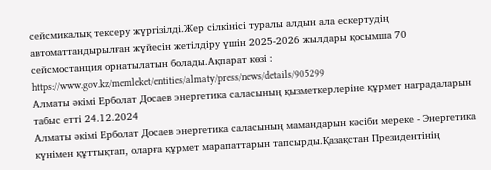сейсмикалық тексеру жүргізілді.Жер сілкінісі туралы алдын ала ескертудің автоматтандырылған жүйесін жетілдіру үшін 2025-2026 жылдары қосымша 70 сейсмостанция орнатылатын болады.Ақпарат көзі : https://www.gov.kz/memleket/entities/almaty/press/news/details/905299
Алматы әкімі Ерболат Досаев энергетика саласының қызметкерлеріне құрмет наградаларын табыс етті 24.12.2024
Алматы әкімі Ерболат Досаев энергетика саласының мамандарын кәсіби мереке - Энергетика күнімен құттықтап, оларға құрмет марапаттарын тапсырды.Қазақстан Президентінің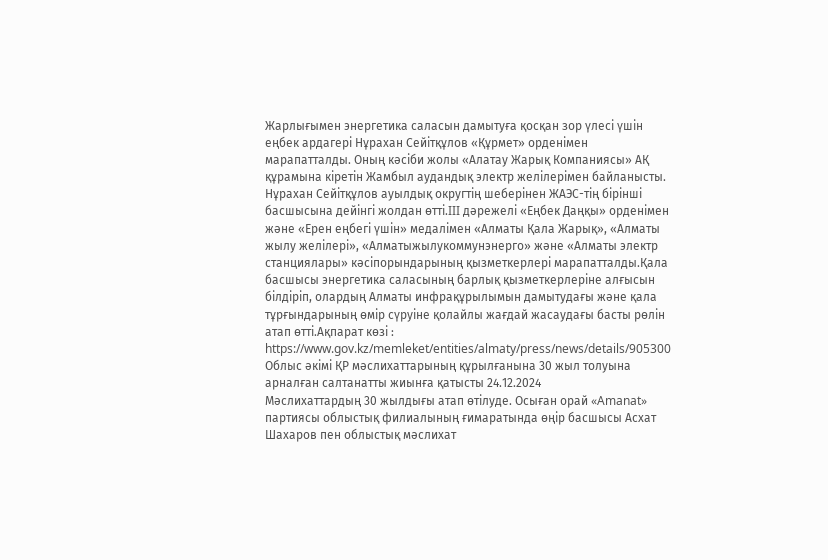Жарлығымен энергетика саласын дамытуға қосқан зор үлесі үшін еңбек ардагері Нұрахан Сейітқұлов «Құрмет» орденімен марапатталды. Оның кәсіби жолы «Алатау Жарық Компаниясы» АҚ құрамына кіретін Жамбыл аудандық электр желілерімен байланысты. Нұрахан Сейітқұлов ауылдық округтің шеберінен ЖАЭС-тің бірінші басшысына дейінгі жолдан өтті.III дәрежелі «Еңбек Даңқы» орденімен және «Ерен еңбегі үшін» медалімен «Алматы Қала Жарық», «Алматы жылу желілері», «Алматыжылукоммунэнерго» және «Алматы электр станциялары» кәсіпорындарының қызметкерлері марапатталды.Қала басшысы энергетика саласының барлық қызметкерлеріне алғысын білдіріп, олардың Алматы инфрақұрылымын дамытудағы және қала тұрғындарының өмір сүруіне қолайлы жағдай жасаудағы басты рөлін атап өтті.Ақпарат көзі : https://www.gov.kz/memleket/entities/almaty/press/news/details/905300
Облыс әкімі ҚР мәслихаттарының құрылғанына 30 жыл толуына арналған салтанатты жиынға қатысты 24.12.2024
Мәслихаттардың 30 жылдығы атап өтілуде. Осыған орай «Amanat» партиясы облыстық филиалының ғимаратында өңір басшысы Асхат Шахаров пен облыстық мәслихат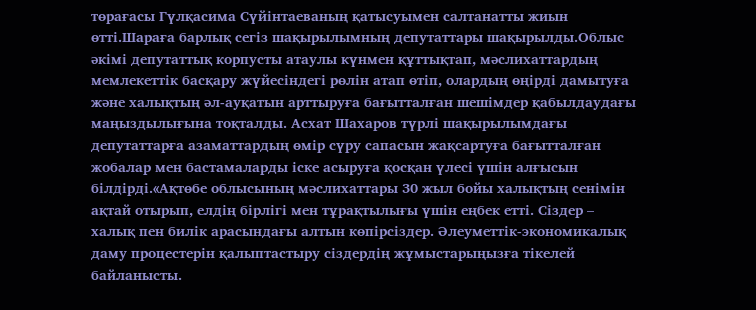төрағасы Гүлқасима Сүйінтаеваның қатысуымен салтанатты жиын өтті.Шараға барлық сегіз шақырылымның депутаттары шақырылды.Облыс әкімі депутаттық корпусты атаулы күнмен құттықтап, мәслихаттардың мемлекеттік басқару жүйесіндегі рөлін атап өтіп, олардың өңірді дамытуға және халықтың әл-ауқатын арттыруға бағытталған шешімдер қабылдаудағы маңыздылығына тоқталды. Асхат Шахаров түрлі шақырылымдағы депутаттарға азаматтардың өмір сүру сапасын жақсартуға бағытталған жобалар мен бастамаларды іске асыруға қосқан үлесі үшін алғысын білдірді.«Ақтөбе облысының мәслихаттары 30 жыл бойы халықтың сенімін ақтай отырып, елдің бірлігі мен тұрақтылығы үшін еңбек етті. Сіздер – халық пен билік арасындағы алтын көпірсіздер. Әлеуметтік-экономикалық даму процестерін қалыптастыру сіздердің жұмыстарыңызға тікелей байланысты.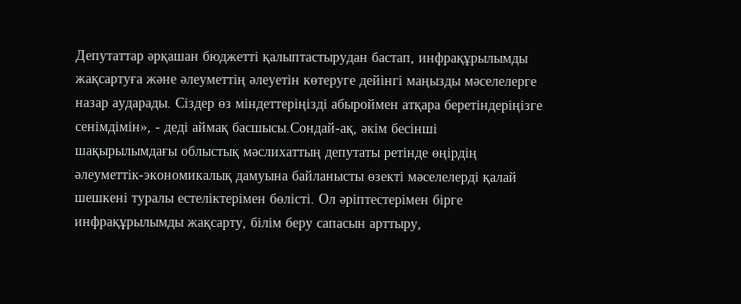Депутаттар әрқашан бюджетті қалыптастырудан бастап, инфрақұрылымды жақсартуға және әлеуметтің әлеуетін көтеруге дейінгі маңызды мәселелерге назар аударады. Сіздер өз міндеттеріңізді абыроймен атқара беретіндеріңізге сенімдімін», - деді аймақ басшысы.Сондай-ақ, әкім бесінші шақырылымдағы облыстық мәслихаттың депутаты ретінде өңірдің әлеуметтік-экономикалық дамуына байланысты өзекті мәселелерді қалай шешкені туралы естеліктерімен бөлісті. Ол әріптестерімен бірге инфрақұрылымды жақсарту, білім беру сапасын арттыру,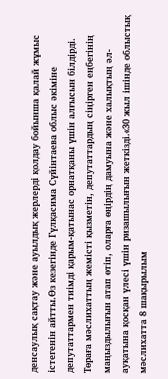денсаулық сақтау және ауылдық жерлерді қолдау бойынша қалай жұмыс істегенін айтты.Өз кезегінде Гүлқасима Сүйінтаева облыс әкіміне депутаттармен тиімді қарым-қатынас орнатқаны үшін алғысын білдірді. Төраға мәслихаттың жемісті қызметін, депутаттардың сіңірген еңбегінің маңыздылығын атап өтіп, оларға өңірдің дамуына және халықтың әл-ауқатына қосқан үлесі үшін ризашылығын жеткізді.«30 жыл ішінде облыстық мәслихатта 8 шақырылым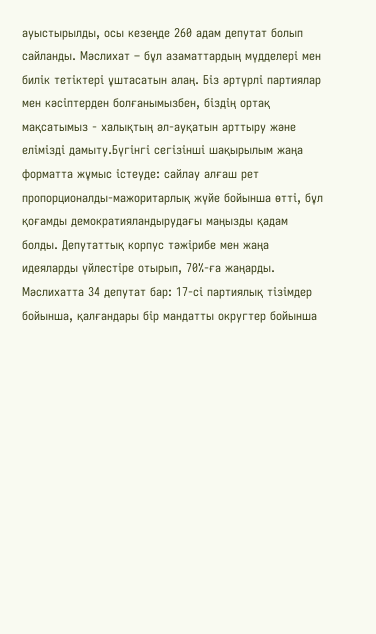ауыстырылды, осы кезеңде 260 адам депутат болып сайланды. Мәслихат – бұл азаматтардың мүдделері мен билік тетіктері ұштасатын алаң. Біз әртүрлі партиялар мен кәсіптерден болғанымызбен, біздің ортақ мақсатымыз - халықтың әл-ауқатын арттыру және елімізді дамыту.Бүгінгі сегізінші шақырылым жаңа форматта жұмыс істеуде: сайлау алғаш рет пропорционалды-мажоритарлық жүйе бойынша өтті, бұл қоғамды демократияландырудағы маңызды қадам болды. Депутаттық корпус тәжірибе мен жаңа идеяларды үйлестіре отырып, 70%-ға жаңарды. Мәслихатта 34 депутат бар: 17-сі партиялық тізімдер бойынша, қалғандары бір мандатты округтер бойынша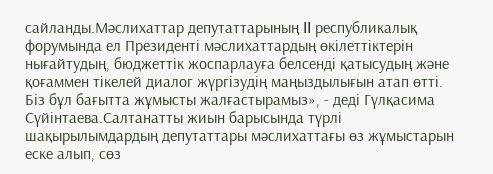сайланды.Мәслихаттар депутаттарының II республикалық форумында ел Президенті мәслихаттардың өкілеттіктерін нығайтудың, бюджеттік жоспарлауға белсенді қатысудың және қоғаммен тікелей диалог жүргізудің маңыздылығын атап өтті. Біз бұл бағытта жұмысты жалғастырамыз», - деді Гүлқасима Сүйінтаева.Салтанатты жиын барысында түрлі шақырылымдардың депутаттары мәслихаттағы өз жұмыстарын еске алып, сөз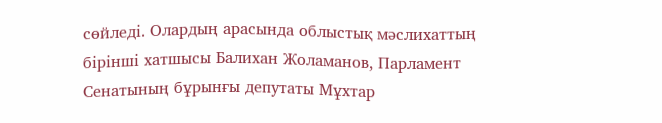сөйледі. Олардың арасында облыстық мәслихаттың бірінші хатшысы Балихан Жоламанов, Парламент Сенатының бұрынғы депутаты Мұхтар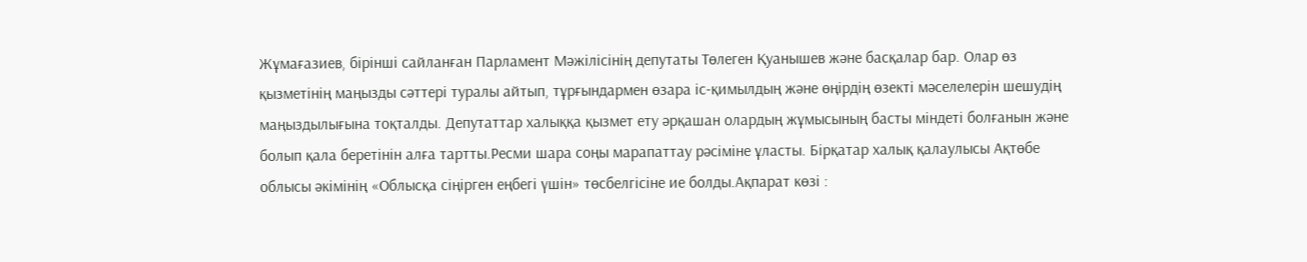Жұмағазиев, бірінші сайланған Парламент Мәжілісінің депутаты Төлеген Қуанышев және басқалар бар. Олар өз қызметінің маңызды сәттері туралы айтып, тұрғындармен өзара іс-қимылдың және өңірдің өзекті мәселелерін шешудің маңыздылығына тоқталды. Депутаттар халыққа қызмет ету әрқашан олардың жұмысының басты міндеті болғанын және болып қала беретінін алға тартты.Ресми шара соңы марапаттау рәсіміне ұласты. Бірқатар халық қалаулысы Ақтөбе облысы әкімінің «Облысқа сіңірген еңбегі үшін» төсбелгісіне ие болды.Ақпарат көзі :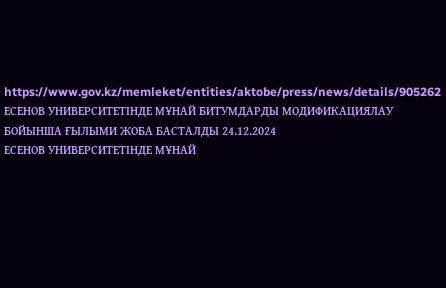https://www.gov.kz/memleket/entities/aktobe/press/news/details/905262
ЕСЕНОВ УНИВЕРСИТЕТІНДЕ МҰНАЙ БИТУМДАРДЫ МОДИФИКАЦИЯЛАУ БОЙЫНША ҒЫЛЫМИ ЖОБА БАСТАЛДЫ 24.12.2024
ЕСЕНОВ УНИВЕРСИТЕТІНДЕ МҰНАЙ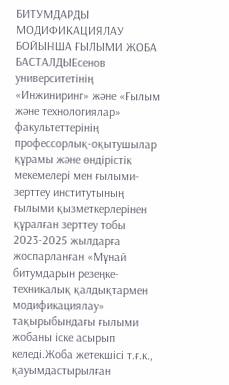БИТУМДАРДЫ МОДИФИКАЦИЯЛАУ БОЙЫНША ҒЫЛЫМИ ЖОБА БАСТАЛДЫЕсенов университетінің «Инжиниринг» және «Ғылым және технологиялар» факультеттерінің профессорлық-оқытушылар құрамы және өндірістік мекемелері мен ғылыми-зерттеу институтының ғылыми қызметкерлерінен құралған зерттеу тобы 2023-2025 жылдарға жоспарланған «Мұнай битумдарын резеңке-техникалық қалдықтармен модификациялау» тақырыбындағы ғылыми жобаны іске асырып келеді.Жоба жетекшісі т.ғ.к., қауымдастырылған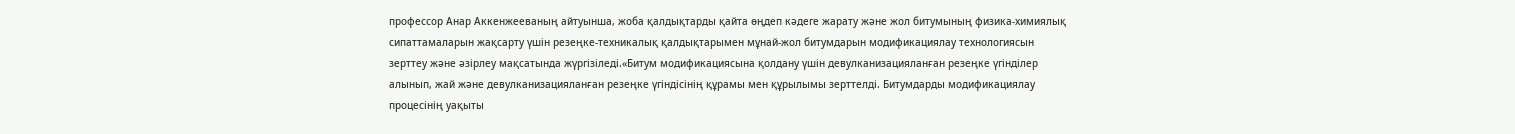профессор Анар Аккенжееваның айтуынша, жоба қалдықтарды қайта өңдеп кәдеге жарату және жол битумының физика-химиялық сипаттамаларын жақсарту үшін резеңке-техникалық қалдықтарымен мұнай-жол битумдарын модификациялау технологиясын зерттеу және әзірлеу мақсатында жүргізіледі.«Битум модификациясына қолдану үшін девулканизацияланған резеңке үгінділер алынып, жай және девулканизацияланған резеңке үгіндісінің құрамы мен құрылымы зерттелді. Битумдарды модификациялау процесінің уақыты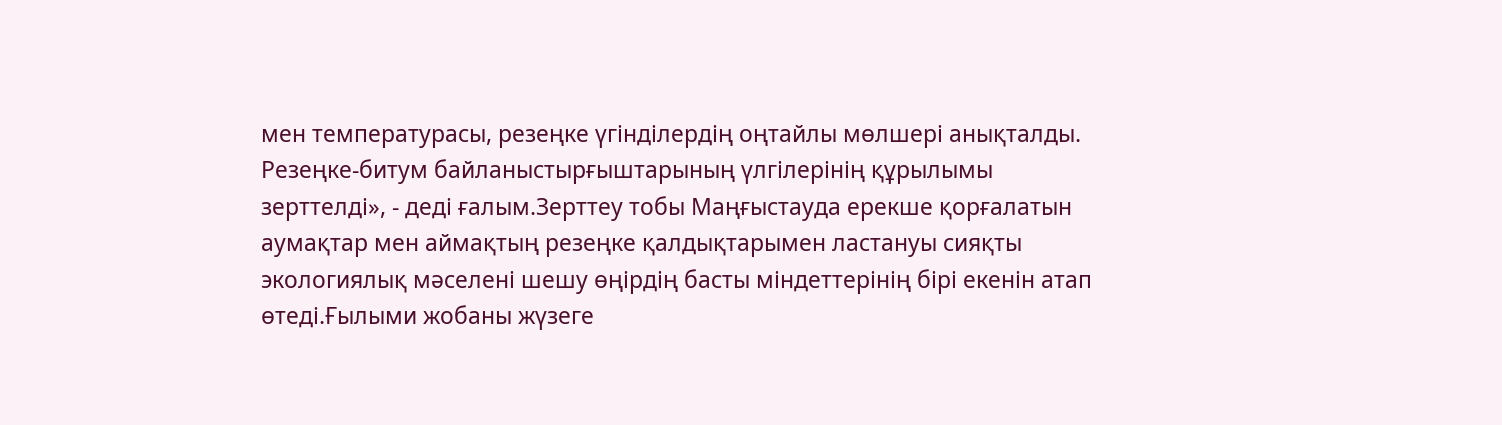мен температурасы, резеңке үгінділердің оңтайлы мөлшері анықталды. Резеңке-битум байланыстырғыштарының үлгілерінің құрылымы зерттелді», - деді ғалым.Зерттеу тобы Маңғыстауда ерекше қорғалатын аумақтар мен аймақтың резеңке қалдықтарымен ластануы сияқты экологиялық мәселені шешу өңірдің басты міндеттерінің бірі екенін атап өтеді.Ғылыми жобаны жүзеге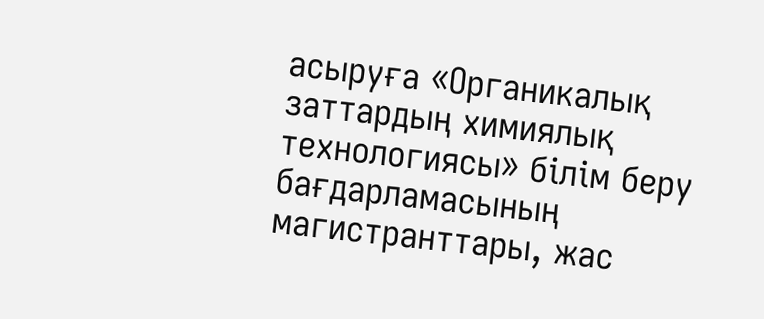асыруға «Органикалық заттардың химиялық технологиясы» білім беру бағдарламасының магистранттары, жас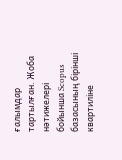ғалымдар тартылған. Жоба нәтижелері бойынша Scopus базасының бірінші квартиліне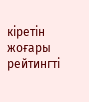кіретін жоғары рейтингті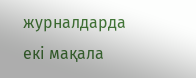журналдарда екі мақала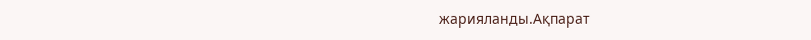жарияланды.Ақпарат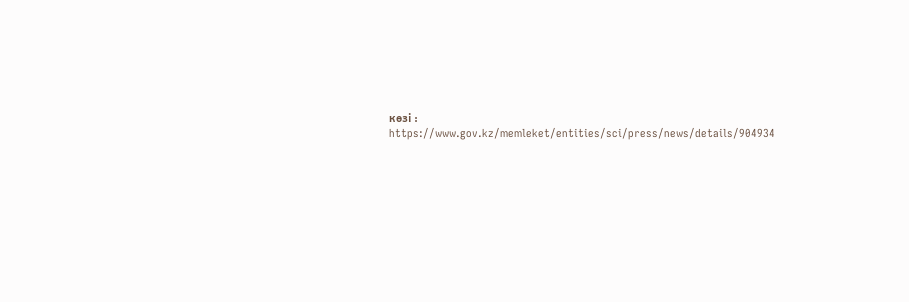көзі : https://www.gov.kz/memleket/entities/sci/press/news/details/904934